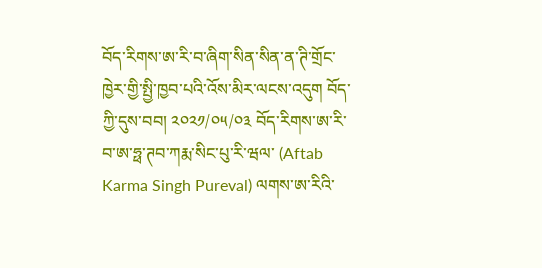བོད་རིགས་ཨ་རི་བ་ཞིག་སིན་སིན་ན་ཊི་གྲོང་ཁྱེར་གྱི་སྤྱི་ཁྱབ་པའི་འོས་མིར་ལངས་འདུག བོད་ཀྱི་དུས་བབ། ༢༠༢༡/༠༥/༠༣ བོད་རིགས་ཨ་རི་བ་ཨ་ཧྥ་ཊབ་ཀརྨ་སིང་པུ་རི་ཝལ་ (Aftab Karma Singh Pureval) ལགས་ཨ་རིའི་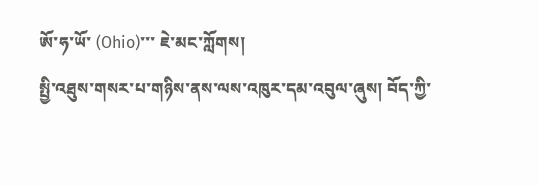ཨོ་ཧ་ཡོ་ (Ohio)་་་ ཇེ་མང་ཀློགས།
སྤྱི་འཐུས་གསར་པ་གཉིས་ནས་ལས་འཁུར་དམ་འབུལ་ཞུས། བོད་ཀྱི་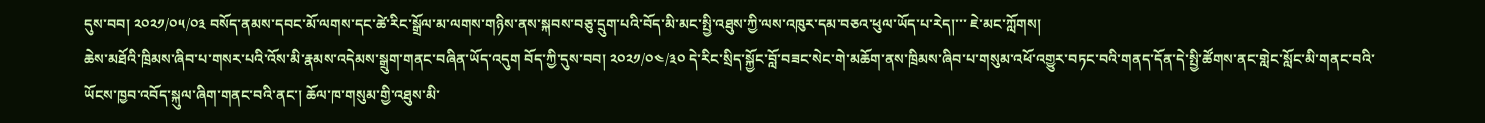དུས་བབ། ༢༠༢༡/༠༥/༠༣ བསོད་ནམས་དབང་མོ་ལགས་དང་ཚེ་རིང་སྒྲོལ་མ་ལགས་གཉིས་ནས་སྐབས་བཅུ་དྲུག་པའི་བོད་མི་མང་སྤྱི་འཐུས་ཀྱི་ལས་འཁུར་དམ་བཅའ་ཕུལ་ཡོད་པ་རེད།་་་ ཇེ་མང་ཀློགས།
ཆེས་མཐོའི་ཁྲིམས་ཞིབ་པ་གསར་པའི་འོས་མི་རྣམས་འདེམས་སྒྲུག་གནང་བཞིན་ཡོད་འདུག བོད་ཀྱི་དུས་བབ། ༢༠༢༡/༠༤/༣༠ དེ་རིང་སྲིད་སྐྱོང་བློ་བཟང་སེང་གེ་མཆོག་ནས་ཁྲིམས་ཞིབ་པ་གསུམ་འཕོ་འགྱུར་བཏང་བའི་གནད་དོན་དེ་སྤྱི་ཚོགས་ནང་གླེང་སློང་མི་གནང་བའི་ཡོངས་ཁྱབ་འབོད་སྐུལ་ཞིག་གནང་བའི་ནང་། ཆོལ་ཁ་གསུམ་གྱི་འཐུས་མི་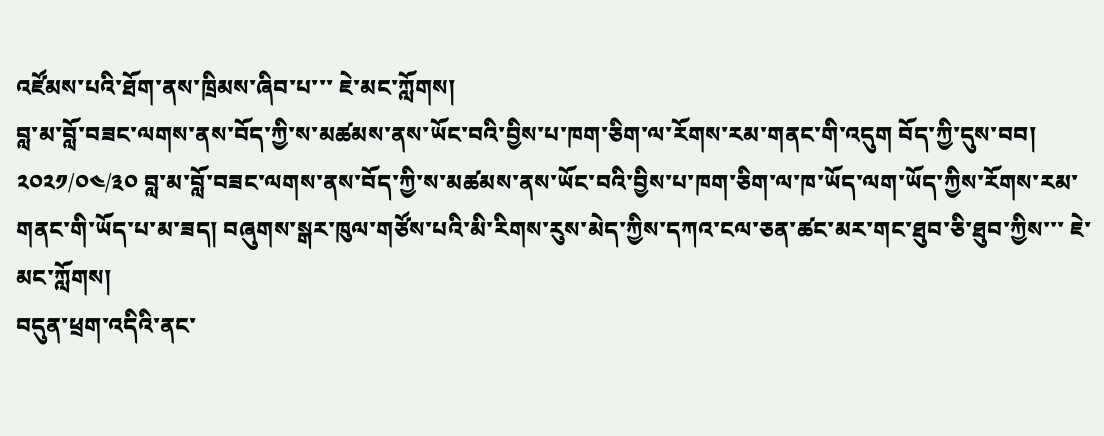འཛོམས་པའི་ཐོག་ནས་ཁྲིམས་ཞིབ་པ་་་ ཇེ་མང་ཀློགས།
བླ་མ་བློ་བཟང་ལགས་ནས་བོད་ཀྱི་ས་མཚམས་ནས་ཡོང་བའི་བྱིས་པ་ཁག་ཅིག་ལ་རོགས་རམ་གནང་གི་འདུག བོད་ཀྱི་དུས་བབ། ༢༠༢༡/༠༤/༣༠ བླ་མ་བློ་བཟང་ལགས་ནས་བོད་ཀྱི་ས་མཚམས་ནས་ཡོང་བའི་བྱིས་པ་ཁག་ཅིག་ལ་ཁ་ཡོད་ལག་ཡོད་ཀྱིས་རོགས་རམ་གནང་གི་ཡོད་པ་མ་ཟད། བཞུགས་སྒར་ཁུལ་གཙོས་པའི་མི་རིགས་རུས་མེད་ཀྱིས་དཀའ་ངལ་ཅན་ཚང་མར་གང་ཐུབ་ཅི་ཐུབ་ཀྱིས་་་ ཇེ་མང་ཀློགས།
བདུན་ཕྲག་འདིའི་ནང་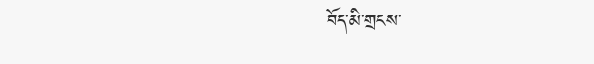བོད་མི་གྲངས་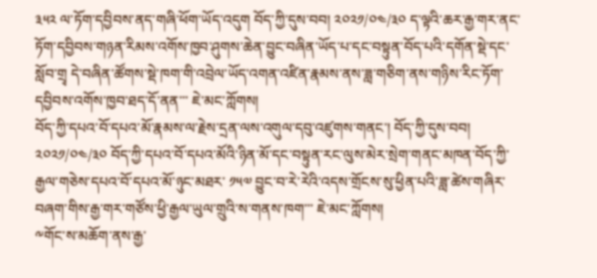༣༥༢ ལ་ཏོག་དབྱིབས་ནད་གཞི་ཕོག་ཡོད་འདུག བོད་ཀྱི་དུས་བབ། ༢༠༢༡/༠༤/༣༠ ད་ལྟའི་ཆར་རྒྱ་གར་ནང་ཏོག་དབྱིབས་གཉན་རིམས་འགོས་ཁྱབ་ཤུགས་ཆེན་བྱུང་བཞིན་ཡོད་པ་དང་བསྟུན་བོད་པའི་དགོན་སྡེ་དང་སློབ་གྲྭ དེ་བཞིན་ཚོགས་སྡེ་ཁག་གི་འབྲེལ་ཡོད་འགན་འཛིན་རྣམས་ནས་ཟླ་གཅིག་ནས་གཉིས་རིང་ཏོག་དབྱིབས་འགོས་ཁྱབ་ཐད་དོ་ནན་་་ ཇེ་མང་ཀློགས།
བོད་ཀྱི་དཔའ་བོ་དཔའ་མོ་རྣམས་ལ་རྗེས་དྲན་ལས་འགུལ་དབུ་འཛུགས་གནང་། བོད་ཀྱི་དུས་བབ། ༢༠༢༡/༠༤/༣༠ བོད་ཀྱི་དཔའ་བོ་དཔའ་མོའི་ཉིན་མོ་དང་བསྟུན་རང་ལུས་མེར་སྲེག་གནང་མཁན་བོད་ཀྱི་རྒྱལ་གཅེས་དཔའ་བོ་དཔའ་མོ་ཉུང་མཐར་ ༡༥༧ བྱུང་བ་རེ་རེའི་འདས་གྲོངས་སུ་ཕྱིན་པའི་ཟླ་ཚེས་གཞིར་བཞག་གིས་རྒྱ་གར་གཙོས་ཕྱི་རྒྱལ་ཡུལ་གྲུའི་ས་གནས་ཁག་་་ ཇེ་མང་ཀློགས།
༸གོང་ས་མཆོག་ནས་རྒྱ་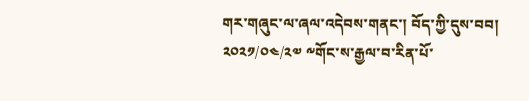གར་གཞུང་ལ་ཞལ་འདེབས་གནང་། བོད་ཀྱི་དུས་བབ། ༢༠༢༡/༠༤/༢༧ ༸གོང་ས་རྒྱལ་བ་རིན་པོ་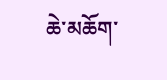ཆེ་མཆོག་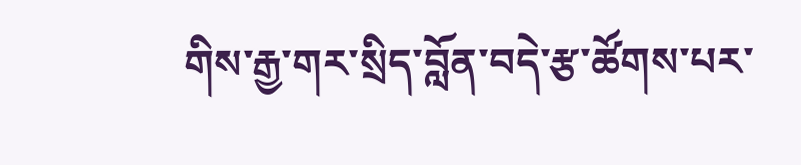གིས་རྒྱ་གར་སྲིད་བློན་བདེ་རྩ་ཚོགས་པར་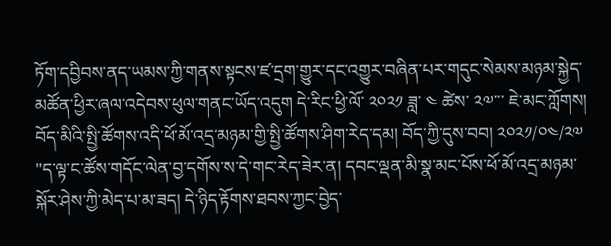ཏོག་དབྱིབས་ནད་ཡམས་ཀྱི་གནས་སྟངས་ཛ་དྲག་གྱུར་དང་འགྱུར་བཞིན་པར་གདུང་སེམས་མཉམ་སྐྱེད་མཚོན་ཕྱིར་ཞལ་འདེབས་ཕུལ་གནང་ཡོད་འདུག དེ་རིང་ཕྱི་ལོ་ ༢༠༢༡ ཟླ་ ༤ ཚེས་ ༢༧་་་ ཇེ་མང་ཀློགས།
བོད་མིའི་སྤྱི་ཚོགས་འདི་ཕོ་མོ་འདྲ་མཉམ་གྱི་སྤྱི་ཚོགས་ཤིག་རེད་དམ། བོད་ཀྱི་དུས་བབ། ༢༠༢༡/༠༤/༢༧ "ད་ལྟ་ང་ཚོས་གདོང་ལེན་བྱ་དགོས་ས་དེ་གང་རེད་ཟེར་ན། དབང་ལྡན་མི་སྣ་མང་པོས་ཕོ་མོ་འདྲ་མཉམ་སྐོར་ཤེས་ཀྱི་མེད་པ་མ་ཟད། དེ་ཉིད་རྟོགས་ཐབས་ཀྱང་བྱེད་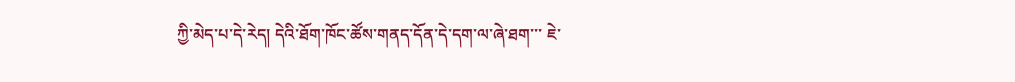ཀྱི་མེད་པ་དེ་རེད། དེའི་ཐོག་ཁོང་ཚོས་གནད་དོན་དེ་དག་ལ་ཞེ་ཐག་་་ ཇེ་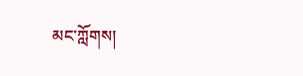མང་ཀློགས།